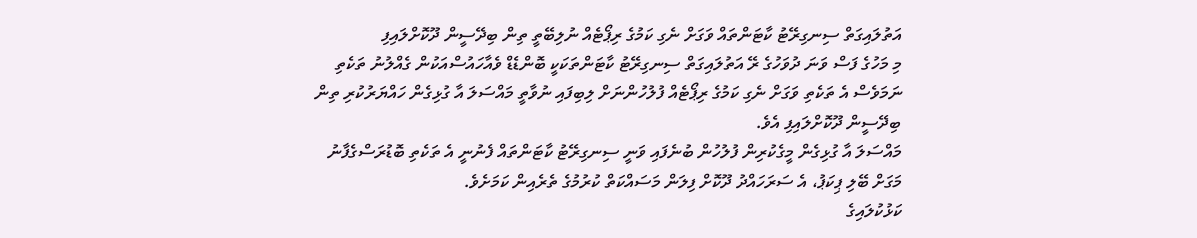އަތުލައިގަތް ސިނގިރޭޓު ކާޓަންތައް ވަގަށް ނެގި ކަމުގެ ރިޕޯޓެއް ނުލިބޭތީ ތިން ބިދޭސީން ދޫކޮށްލައިފި
މި މަހުގެ ފަސް ވަނަ ދުވަހުގެ ރޭ އަތުލައިގަތް ސިނގިރޭޓު ކާޓަންތަކަކީ ބޮންޑެޑް ވެއާހައުސްއަކުން ގެއްލުނު ތަކެތި ނަމަވެސް އެ ތަކެތި ވަގަށް ނެގި ކަމުގެ ރިޕޯޓެއް ފުލުހުންނަށް ލިބިފައި ނުވާތީ މައްސަލަ އާ ގުޅިގެން ހައްޔަރުކުރި ތިން ބިދޭސީން ދޫކޮށްލައިފި އެވެ.
މައްސަލަ އާ ގުޅިގެން މީގެކުރިން ފުލުހުން ބުނެފައި ވަނީ ސިނގިރޭޓު ކާޓަންތައް ފެނުނީ އެ ތަކެތި ބޮޑުރަސްގެފާނު މަގަށް ބޭލި ޕިކަޕު، އެ ސަރަހައްދު ދޫކޮށް ފިލަން މަސައްކަތް ކުރުމުގެ ތެރެއިން ކަމަށެވެ.
ކަޅުކުލައިގެ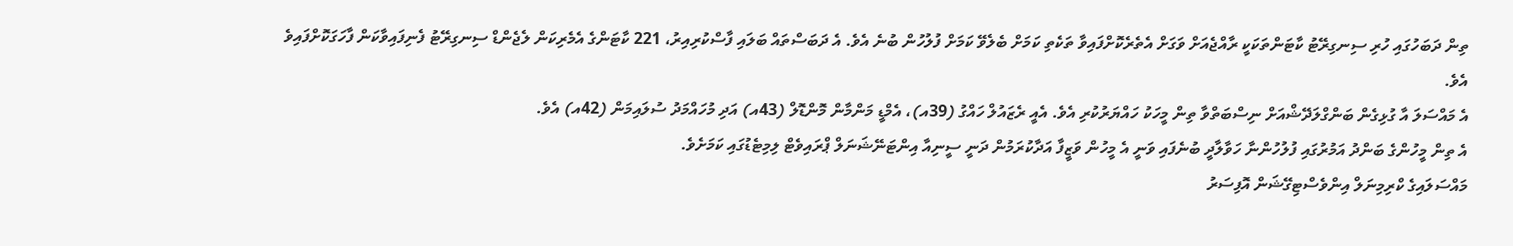ތިން ދަބަހުގައި ހުރި ސިނގިރޭޓު ކާޓަންތަކަކީ ރާއްޖެއަށް ވަގަށް އެތެރެކޮށްފައިވާ ތަކެތި ކަމަށް ބެލެވޭ ކަމަށް ފުލުހުން ބުނެ އެވެ. އެ ދަބަސްތައް ބަލައި ފާސްކުރިއިރު، 221 ކާޓަންގެ އެމެރިކަން ލެޖެންޑް ސިނގިރޭޓު ފެނިފައިވާކަން ފާހަގަކޮށްފައިވެ އެވެ.
އެ މައްސަލަ އާ ގުޅިގެން ބަންގްލަދޭޝްއަށް ނިސްބަތްވާ ތިން މީހަކު ހައްޔަރުކުރި އެވެ. އެއީ ރެޒައުލް ހައްގު (39އ)، އެމްޑީ މަންމާން މޮންޑޮލް (43އ) އަދި މުހައްމަދު ސުލައިމަން (42އ) އެވެ.
އެ ތިން މީހުންގެ ބަންދު އަމުރުގައި ފުލުހުންނާ ހަވާލާދީ ބުނެފައި ވަނީ އެ މީހުން ވަޒީފާ އަދާކުރަމުން ދަނީ ސީނިއާ އިންޓަނޭޝަނަލް ޕްރައިވެޓް ލިމިޓެޑުގައި ކަމަށެވެ.
މައްސަލައިގެ ކްރިމިނަލް އިންވެސްޓިގޭޝަން އޮފިސަރު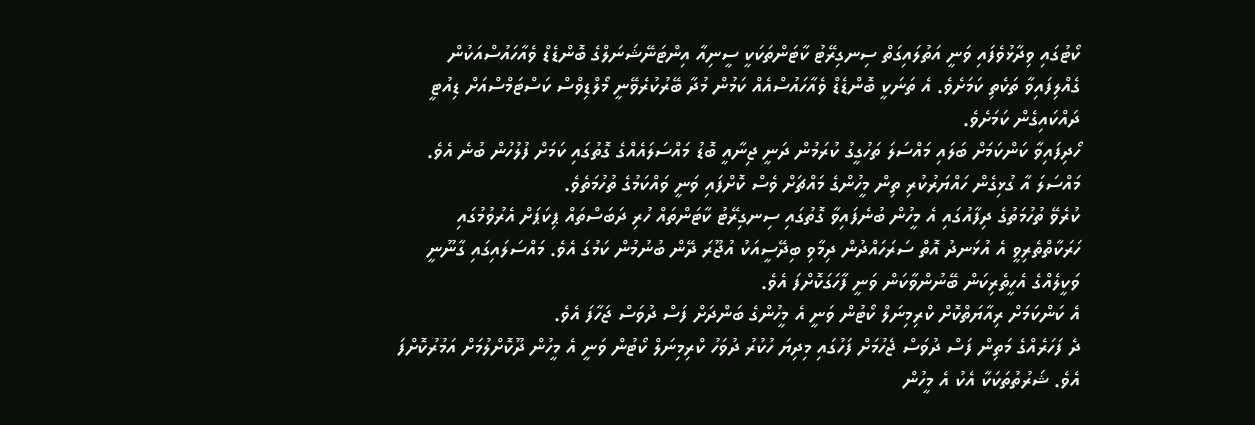ކޯޓުގައި ވިދާޅުވެފައި ވަނީ އަތުލައިގަތް ސިނގިރޭޓު ކާޓަންތަކަކީ ސީނިއާ އިންޓަނޭޝަނަލްގެ ބޮންޑެޑް ވެއާހައުސްއަކުން ގެއްލިފައިވާ ތަކެތި ކަމަށެވެ. އެ ތަނަކީ ބޮންޑެޑް ވެއާހައުސްއެއް ކަމުން މުދާ ބޭރުކުރެވޭނީ މޯލްޑިވްސް ކަސްޓަމްސްއަށް ޑިއުޓީ ދައްކައިގެން ކަމަށެވެ.
ހޯދިފައިވާ ކަންކަމަށް ބަލައި މައްސަލަ ތަހުގީގު ކުރަމުން ދަނީ ޖިނާއީ ބޮޑު މައްސަލައެއްގެ ގޮތުގައި ކަމަށް ފުލުހުން ބުނެ އެވެ. މައްސަލަ އާ ގުޅިގެން ހައްޔަރުކުރި ތިން މީހުންގެ މައްޗަށް ވެސް ކޮށްފައި ވަނީ ވައްކަމުގެ ތުހުމަތެވެ.
ކުރެވޭ ތުހުމަތުގެ ދިފާއުގައި އެ މީހުން ބުނެފައިވާ ގޮތުގައި ސިނގިރޭޓު ކާޓަންތައް ހުރި ދަބަސްތައް ޕިކަޕަށް އެރުވުމުގައި ހަރަކާތްތެރިވީ އެ އުޅަނދު އޮތް ސަރަހައްދުން ދިމާވި ބިދޭސީއަކު އުޖޫރަ ދޭން ބުނުމުން ކަމުގަ އެވެ. މައްސަލައިގައި ގާނޫނީ ވަކީލެއްގެ އެހީތެރިކަން ބޭނުންވާކަން ވަނީ ފާހަގަކޮށްފަ އެވެ.
އެ ކަންކަމަށް ރިއާޔަތްކޮށް ކްރިމިނަލް ކޯޓުން ވަނީ އެ މީހުންގެ ބަންދަށް ފަސް ދުވަސް ޖަހާފަ އެވެ.
ދެ ފަހަރެއްގެ މަތިން ފަސް ދުވަސް ޖެހުމަށް ފަހުގައި މިދިޔަ ހުކުރު ދުވަހު ކްރިމިނަލް ކޯޓުން ވަނީ އެ މީހުން ދޫކޮށްލުމަށް އަމުރުކޮށްފަ އެވެ. ޝަރުތުތަކަކާ އެކު އެ މީހުން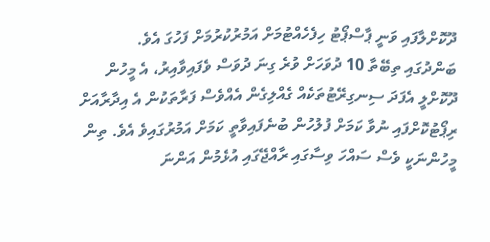ދޫކޮށްލާފައި ވަނީ ޕާސްޕޯޓު ހިފެހެއްޓުމަށް އަމުރުކުރުމަށް ފަހުގަ އެވެ.
ބަންދުގައި ތިބޭތާ 10 ދުވަހަށް ވުރެ ގިނަ ދުވަސް ވެފައިވާއިރު، އެ މީހުން ދޫކޮށްލީ އެފަދަ ސިނގިރޭޓުތަކެއް ގެއްލިގެން އެއްވެސް ފަރާތަކުން އެ އިދާރާއަށް ރިޕޯޓުކޮށްފައި ނުވާ ކަމަށް ފުލުހުން ބުނެފައިވާތީ ކަމަށް އަމުރުގައިވެ އެވެ. ތިން މީހުންނަކީ ވެސް ސައްހަ ވިސާގައި ރާއްޖޭގައި އުޅެމުން އަންނަ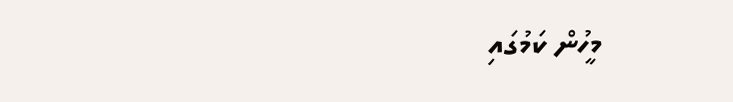މީހުން ކަމުގައި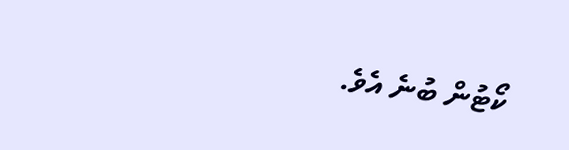ކޯޓުން ބުނެ އެވެ.